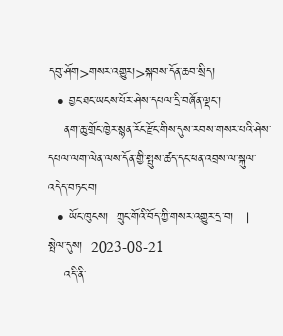དབུ་ཤོག>གསར་འགྱུར།>སྐབས་དོན་ཆབ་སྲིད།
  • བྱང་ཐང་ཡངས་པོར་ཤེས་དཔལ་དྲི་བཞོན་ལྡང་།
    ནག་ཆུ་གྲོང་ཁྱེར་སྙན་རོང་རྫོང་གིས་དུས་རབས་གསར་པའི་ཤེས་དཔལ་ལག་ལེན་ལས་དོན་གྱི་སྤུས་ཚད་དང་ཕན་འབྲས་ལ་སྐུལ་འདེད་བཏང་བ།
  • ཡོང་ཁུངས།  ཀྲུང་གོའི་བོད་ཀྱི་གསར་འགྱུར་དྲ་བ།   |     སྤེལ་དུས།  2023-08-21
    འདི་ནི་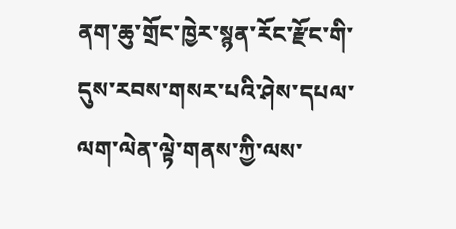ནག་ཆུ་གྲོང་ཁྱེར་སྙན་རོང་རྫོང་གི་དུས་རབས་གསར་པའི་ཤེས་དཔལ་ལག་ལེན་ལྟེ་གནས་ཀྱི་ལས་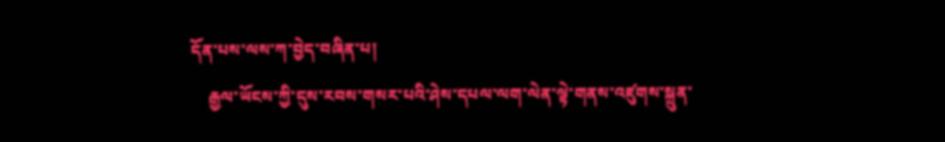དོན་པས་ལས་ཀ་བྱེད་བཞིན་པ།
    རྒྱལ་ཡོངས་ཀྱི་དུས་རབས་གསར་པའི་ཤེས་དཔལ་ལག་ལེན་ལྟེ་གནས་འཛུགས་སྐྲུན་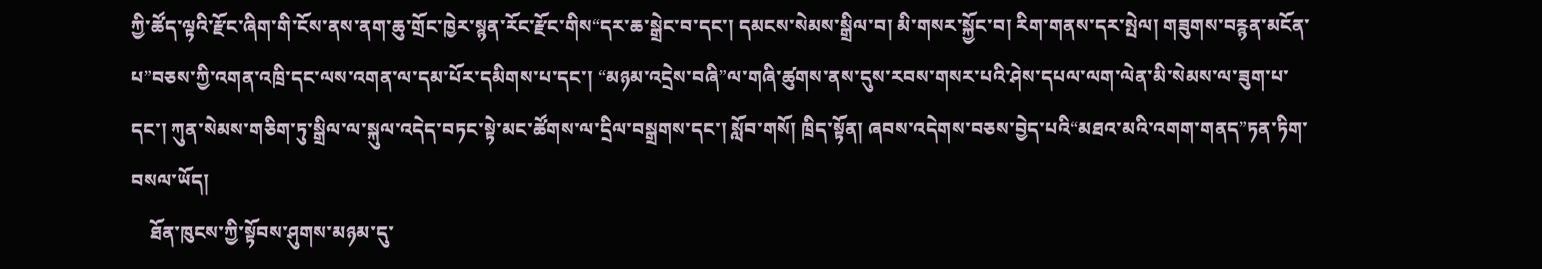ཀྱི་ཚོད་ལྟའི་རྫོང་ཞིག་གི་ངོས་ནས་ནག་ཆུ་གྲོང་ཁྱེར་སྙན་རོང་རྫོང་གིས“དར་ཆ་སྒྲེང་བ་དང་། དམངས་སེམས་སྒྲིལ་བ། མི་གསར་སྐྱོང་བ། རིག་གནས་དར་སྤེལ། གཟུགས་བརྙན་མངོན་པ”བཅས་ཀྱི་འགན་འཁྲི་དང་ལས་འགན་ལ་དམ་པོར་དམིགས་པ་དང་། “མཉམ་འདྲེས་བཞི”ལ་གཞི་ཚུགས་ནས་དུས་རབས་གསར་པའི་ཤེས་དཔལ་ལག་ལེན་མི་སེམས་ལ་ཟུག་པ་དང་། ཀུན་སེམས་གཅིག་ཏུ་སྒྲིལ་ལ་སྐུལ་འདེད་བཏང་སྟེ་མང་ཚོགས་ལ་དྲིལ་བསྒྲགས་དང་། སློབ་གསོ། ཁྲིད་སྟོན། ཞབས་འདེགས་བཅས་བྱེད་པའི“མཐའ་མའི་འགག་གནད”ཏན་ཏིག་བསལ་ཡོད།
    ཐོན་ཁུངས་ཀྱི་སྟོབས་ཤུགས་མཉམ་དུ་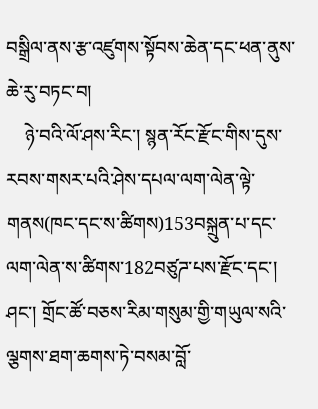བསྒྲིལ་ནས་རྩ་འཛུགས་སྟོབས་ཆེན་དང་ཕན་ནུས་ཆེ་རུ་བཏང་བ།
    ཉེ་བའི་ལོ་ཤས་རིང་། སྙན་རོང་རྫོང་གིས་དུས་རབས་གསར་པའི་ཤེས་དཔལ་ལག་ལེན་ལྟེ་གནས(ཁང་དང་ས་ཚིགས)153བསྐྲུན་པ་དང་ལག་ལེན་ས་ཚིགས་182བཙུཌ་པས་རྫོང་དང་། ཤང་། གྲོང་ཚོ་བཅས་རིམ་གསུམ་གྱི་གཡུལ་སའི་ལྕགས་ཐག་ཆགས་ཏེ་བསམ་བློ་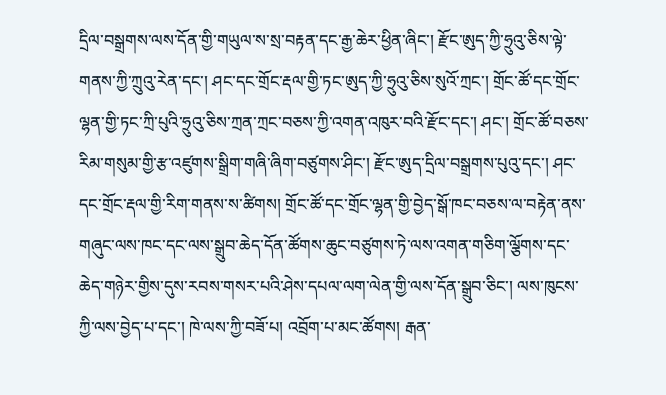དྲིལ་བསྒྲགས་ལས་དོན་གྱི་གཡུལ་ས་སྲ་བརྟན་དང་རྒྱ་ཆེར་ཕྱིན་ཞིང་། རྫོང་ཨུད་ཀྱི་ཧྲུའུ་ཅིས་ལྟེ་གནས་ཀྱི་ཀྲུའུ་རེན་དང་། ཤང་དང་གྲོང་རྡལ་གྱི་ཏང་ཨུད་ཀྱི་ཧྲུའུ་ཅིས་སུའོ་ཀྲང་། གྲོང་ཚོ་དང་གྲོང་ལྷན་གྱི་ཏང་ཀྲི་པུའི་ཧྲུའུ་ཅིས་ཀྲན་ཀྲང་བཅས་ཀྱི་འགན་འཁུར་བའི་རྫོང་དང་། ཤང་། གྲོང་ཚོ་བཅས་རིམ་གསུམ་གྱི་རྩ་འཛུགས་སྒྲིག་གཞི་ཞིག་བཙུགས་ཤིང་། རྫོང་ཨུད་དྲིལ་བསྒྲགས་པུའུ་དང་། ཤང་དང་གྲོང་རྡལ་གྱི་རིག་གནས་ས་ཚིགས། གྲོང་ཚོ་དང་གྲོང་ལྷན་གྱི་བྱེད་སྒོ་ཁང་བཅས་ལ་བརྟེན་ནས་གཞུང་ལས་ཁང་དང་ལས་སྒྲུབ་ཆེད་དོན་ཚོགས་ཆུང་བཙུགས་ཏེ་ལས་འགན་གཅིག་ལྕོགས་དང་ཆེད་གཉེར་གྱིས་དུས་རབས་གསར་པའི་ཤེས་དཔལ་ལག་ལེན་གྱི་ལས་དོན་སྒྲུབ་ཅིང་། ལས་ཁུངས་ཀྱི་ལས་བྱེད་པ་དང་། ཁེ་ལས་ཀྱི་བཟོ་པ། འབྲོག་པ་མང་ཚོགས། རྒན་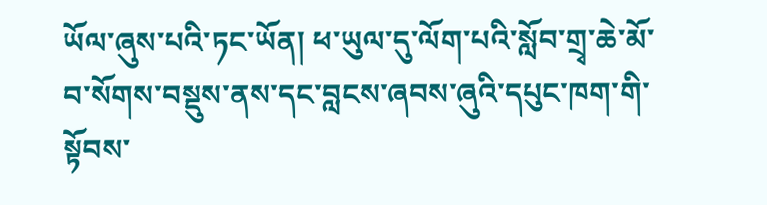ཡོལ་ཞུས་པའི་ཏང་ཡོན། ཕ་ཡུལ་དུ་ལོག་པའི་སློབ་གྲྭ་ཆེ་མོ་བ་སོགས་བསྡུས་ནས་དང་བླངས་ཞབས་ཞུའི་དཔུང་ཁག་གི་སྟོབས་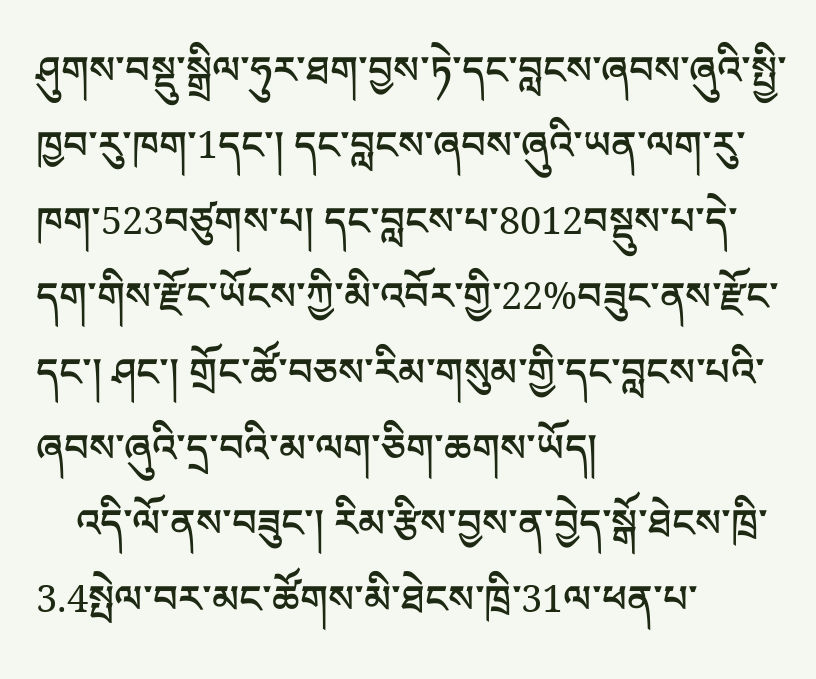ཤུགས་བསྡུ་སྒྲིལ་ཧུར་ཐག་བྱས་ཏེ་དང་བླངས་ཞབས་ཞུའི་སྤྱི་ཁྱབ་རུ་ཁག་1དང་། དང་བླངས་ཞབས་ཞུའི་ཡན་ལག་རུ་ཁག་523བཙུགས་པ། དང་བླངས་པ་8012བསྡུས་པ་དེ་དག་གིས་རྫོང་ཡོངས་ཀྱི་མི་འབོར་གྱི་22%བཟུང་ནས་རྫོང་དང་། ཤང་། གྲོང་ཚོ་བཅས་རིམ་གསུམ་གྱི་དང་བླངས་པའི་ཞབས་ཞུའི་དྲ་བའི་མ་ལག་ཅིག་ཆགས་ཡོད།
    འདི་ལོ་ནས་བཟུང་། རིམ་རྩིས་བྱས་ན་བྱེད་སྒོ་ཐེངས་ཁྲི་3.4སྤེལ་བར་མང་ཚོགས་མི་ཐེངས་ཁྲི་31ལ་ཕན་པ་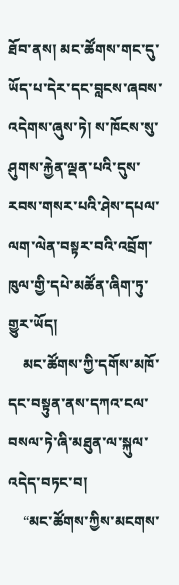ཐོབ་ནས། མང་ཚོགས་གང་དུ་ཡོད་པ་དེར་དང་བླངས་ཞབས་འདེགས་ཞུས་ཏེ། ས་ཁོངས་སུ་ཤུགས་རྐྱེན་ལྡན་པའི་དུས་རབས་གསར་པའི་ཤེས་དཔལ་ལག་ལེན་བསྟར་བའི་འབྲོག་ཁུལ་གྱི་དཔེ་མཚོན་ཞིག་ཏུ་གྱུར་ཡོད།
    མང་ཚོགས་ཀྱི་དགོས་མཁོ་དང་བསྟུན་ནས་དཀའ་ངལ་བསལ་ཏེ་ཞི་མཐུན་ལ་སྐུལ་འདེད་བཏང་བ།
    “མང་ཚོགས་ཀྱིས་མངགས་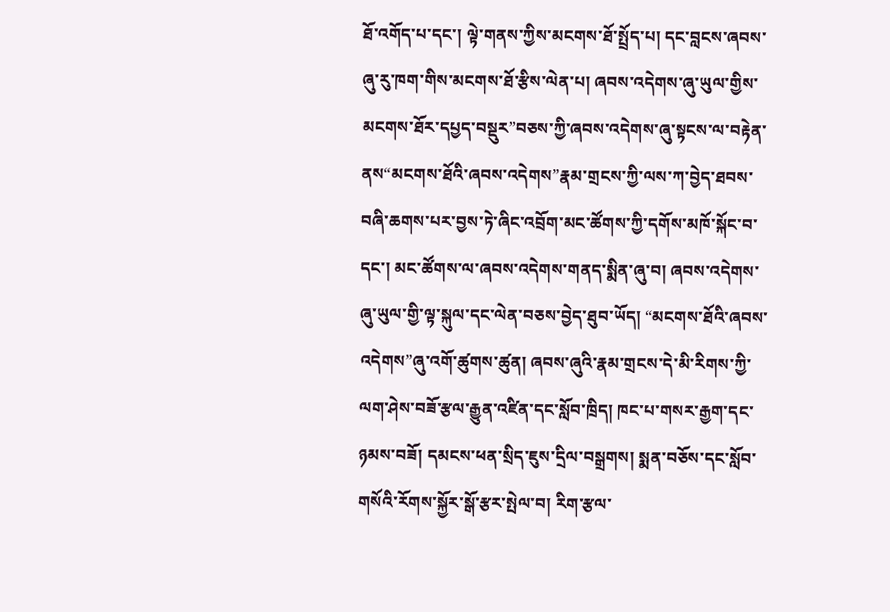ཐོ་འགོད་པ་དང་། ལྟེ་གནས་ཀྱིས་མངགས་ཐོ་སྤྲོད་པ། དང་བླངས་ཞབས་ཞུ་རུ་ཁག་གིས་མངགས་ཐོ་རྩིས་ལེན་པ། ཞབས་འདེགས་ཞུ་ཡུལ་གྱིས་མངགས་ཐོར་དཔྱད་བསྡུར”བཅས་ཀྱི་ཞབས་འདེགས་ཞུ་སྟངས་ལ་བརྟེན་ནས“མངགས་ཐོའི་ཞབས་འདེགས”རྣམ་གྲངས་ཀྱི་ལས་ཀ་བྱེད་ཐབས་བཞི་ཆགས་པར་བྱས་ཏེ་ཞིང་འབྲོག་མང་ཚོགས་ཀྱི་དགོས་མཁོ་སྐོང་བ་དང་། མང་ཚོགས་ལ་ཞབས་འདེགས་གནད་སྨིན་ཞུ་བ། ཞབས་འདེགས་ཞུ་ཡུལ་གྱི་ལྟ་སྐུལ་དང་ལེན་བཅས་བྱེད་ཐུབ་ཡོད། “མངགས་ཐོའི་ཞབས་འདེགས”ཞུ་འགོ་ཚུགས་ཚུན། ཞབས་ཞུའི་རྣམ་གྲངས་དེ་མི་རིགས་ཀྱི་ལག་ཤེས་བཟོ་རྩལ་རྒྱུན་འཛིན་དང་སློབ་ཁྲིད། ཁང་པ་གསར་རྒྱག་དང་ཉམས་བཟོ། དམངས་ཕན་སྲིད་ཇུས་དྲིལ་བསྒྲགས། སྨན་བཅོས་དང་སློབ་གསོའི་རོགས་སྐྱོར་སྒོ་རྩར་སྤེལ་བ། རིག་རྩལ་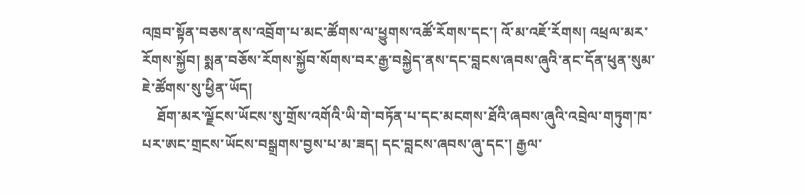འཁྲབ་སྟོན་བཅས་ནས་འབྲོག་པ་མང་ཚོགས་ལ་ཕྱུགས་འཚོ་རོགས་དང་། འོ་མ་འཇོ་རོགས། འཕྲལ་མར་རོགས་སྐྱོབ། སྨན་བཅོས་རོགས་སྐྱོབ་སོགས་བར་རྒྱ་བསྐྱེད་ནས་དང་བླངས་ཞབས་ཞུའི་ནང་དོན་ཕུན་སུམ་ཇེ་ཚོགས་སུ་ཕྱིན་ཡོད།
    ཐོག་མར་ལྗོངས་ཡོངས་སུ་གྲོས་འགོའི་ཡི་གེ་བཏོན་པ་དང་མངགས་ཐོའི་ཞབས་ཞུའི་འབྲེལ་གཏུག་ཁ་པར་ཨང་གྲངས་ཡོངས་བསྒྲགས་བྱས་པ་མ་ཟད། དང་བླངས་ཞབས་ཞུ་དང་། རྒྱལ་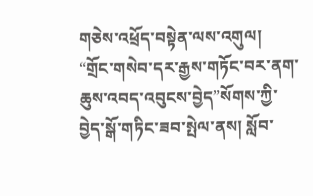གཅེས་འཕྲོད་བསྟེན་ལས་འགུལ། “གྲོང་གསེབ་དར་རྒྱས་གཏོང་བར་ནག་ཆུས་འབད་འབུངས་བྱེད”སོགས་ཀྱི་བྱེད་སྒོ་གཏིང་ཟབ་སྤེལ་ནས། སློབ་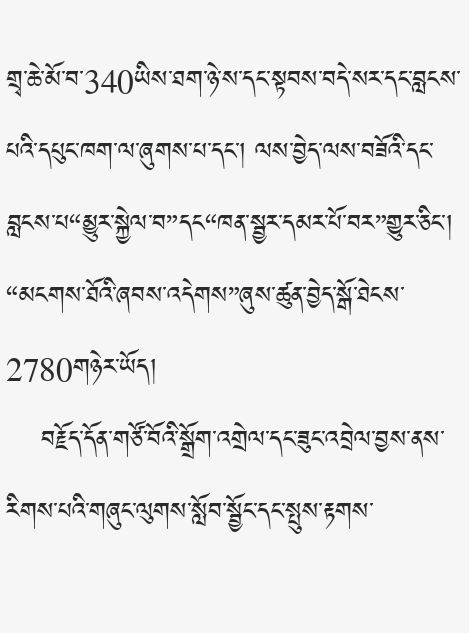གྲྭ་ཆེ་མོ་བ་340ཡིས་ཐག་ཉེ་ས་དང་སྟབས་བདེ་སར་དང་བླངས་པའི་དཔུང་ཁག་ལ་ཞུགས་པ་དང་། ལས་བྱེད་ལས་བཟོའི་དང་བླངས་པ“མྱུར་སྐྱེལ་བ”དང“ཁན་སྦྱར་དམར་པོ་བར”གྱུར་ཅིང་། “མངགས་ཐོའི་ཞབས་འདེགས”ཞུས་ཚུན་བྱེད་སྒོ་ཐེངས་2780གཉེར་ཡོད།
    བརྗོད་དོན་གཙོ་བོའི་སྒྲོག་འགྲེལ་དང་ཟུང་འབྲེལ་བྱས་ནས་རིགས་པའི་གཞུང་ལུགས་སློབ་སྦྱོང་དང་སྤུས་རྟགས་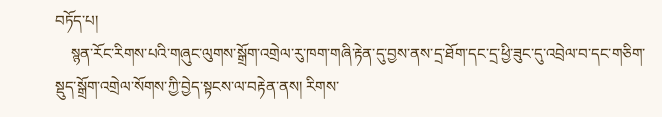བཏོད་པ།
    སྙན་རོང་རིགས་པའི་གཞུང་ལུགས་སྒྲོག་འགྲེལ་རུ་ཁག་གཞི་རྟེན་དུ་བྱས་ནས་དྲ་ཐོག་དང་དྲ་ཕྱི་ཟུང་དུ་འབྲེལ་བ་དང་གཅིག་སྡུད་སྒྲོག་འགྲེལ་སོགས་ཀྱི་བྱེད་སྟངས་ལ་བརྟེན་ནས། རིགས་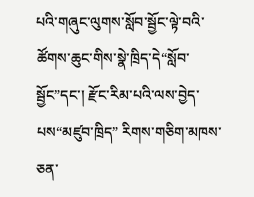པའི་གཞུང་ལུགས་སློབ་སྦྱོང་ལྟེ་བའི་ཚོགས་ཆུང་གིས་སྣེ་ཁྲིད་དེ“སློབ་སྦྱོང”དང་། རྫོང་རིམ་པའི་ལས་བྱེད་པས“མཛུབ་ཁྲིད” རིགས་གཅིག་མཁས་ཅན་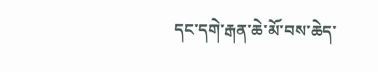དང་དགེ་རྒན་ཆེ་མོ་བས་ཆེད་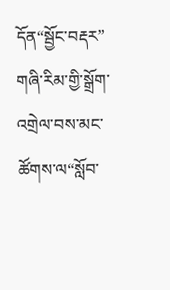དོན“སྦྱོང་བརྡར” གཞི་རིམ་གྱི་སྒྲོག་འགྲེལ་བས་མང་ཚོགས་ལ“སློབ་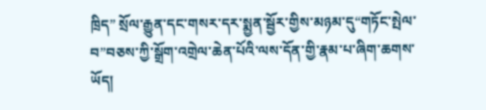ཁྲིད” སྲོལ་རྒྱུན་དང་གསར་དར་སྨྱན་སྦྱོར་གྱིས་མཉམ་དུ“གཏོང་སྤེལ་བ”བཅས་ཀྱི་སྒྲོག་འགྲེལ་ཆེན་པོའི་ལས་དོན་གྱི་རྣམ་པ་ཞིག་ཆགས་ཡོད།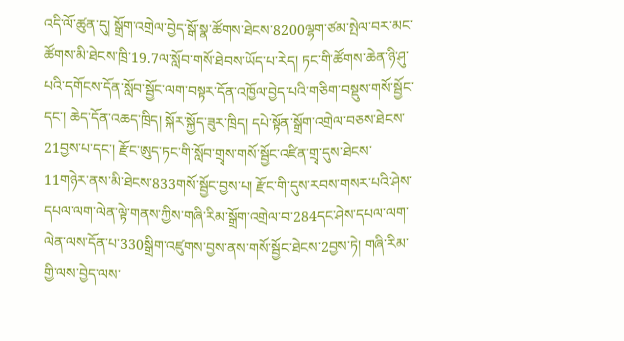འདི་ལོ་ཚུན་དུ། སྒྲོག་འགྲེལ་བྱེད་སྒོ་སྣ་ཚོགས་ཐེངས་8200ལྷག་ཙམ་སྤེལ་བར་མང་ཚོགས་མི་ཐེངས་ཁྲི་19.7ལ་སློབ་གསོ་ཐེབས་ཡོད་པ་རེད། ཏང་གི་ཚོགས་ཆེན་ཉི་ཤུ་པའི་དགོངས་དོན་སློབ་སྦྱོང་ལག་བསྟར་དོན་འཁྱོལ་བྱེད་པའི་གཅིག་བསྡུས་གསོ་སྦྱོང་དང་། ཆེད་དོན་འཆད་ཁྲིད། སྐོར་སྐྱོད་ཟུར་ཁྲིད། དཔེ་སྟོན་སྒྲོག་འགྲེལ་བཅས་ཐེངས་21བྱས་པ་དང་། རྫོང་ཨུད་ཏང་གི་སློབ་གྲྭས་གསོ་སྦྱོང་འཛིན་གྲྭ་དུས་ཐེངས་11གཉེར་ནས་མི་ཐེངས་833གསོ་སྦྱོང་བྱས་པ། རྫོང་གི་དུས་རབས་གསར་པའི་ཤེས་དཔལ་ལག་ལེན་ལྟེ་གནས་ཀྱིས་གཞི་རིམ་སྒྲོག་འགྲེལ་བ་284དང་ཤེས་དཔལ་ལག་ལེན་ལས་དོན་པ་330སྒྲིག་འཛུགས་བྱས་ནས་གསོ་སྦྱོང་ཐེངས་2བྱས་ཏེ། གཞི་རིམ་གྱི་ལས་བྱེད་ལས་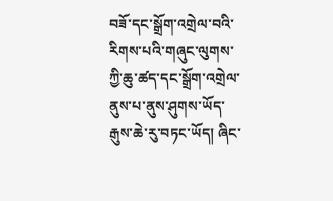བཟོ་དང་སྒྲོག་འགྲེལ་བའི་རིགས་པའི་གཞུང་ལུགས་ཀྱི་ཆུ་ཚད་དང་སྒྲོག་འགྲེལ་ནུས་པ་ནུས་ཤུགས་ཡོད་རྒུས་ཆེ་རུ་བཏང་ཡོད། ཞིང་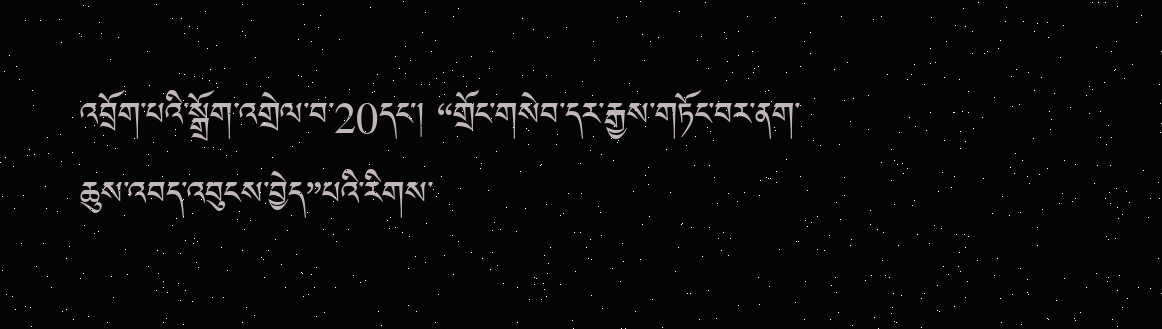འབྲོག་པའི་སྒྲོག་འགྲེལ་བ་20དང་། “གྲོང་གསེབ་དར་རྒྱས་གཏོང་བར་ནག་ཆུས་འབད་འབུངས་བྱེད”པའི་རིགས་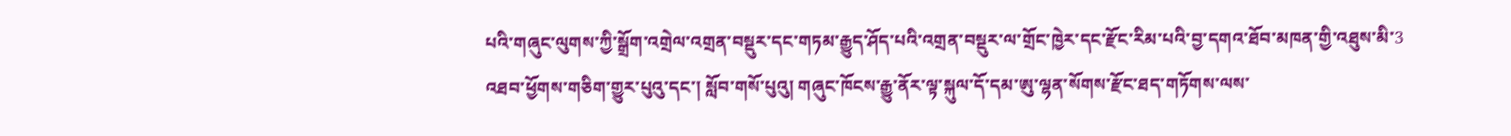པའི་གཞུང་ལུགས་ཀྱི་སྒྲོག་འགྲེལ་འགྲན་བསྡུར་དང་གཏམ་རྒྱུད་ཤོད་པའི་འགྲན་བསྡུར་ལ་གྲོང་ཁྱེར་དང་རྫོང་རིམ་པའི་བྱ་དགའ་ཐོབ་མཁན་གྱི་འཐུས་མི་3 འཐབ་ཕྱོགས་གཅིག་གྱུར་པུའུ་དང་། སློབ་གསོ་པུའུ། གཞུང་ཁོངས་རྒྱུ་ནོར་ལྟ་སྐུལ་དོ་དམ་ཨུ་ལྷན་སོགས་རྫོང་ཐད་གཏོགས་ལས་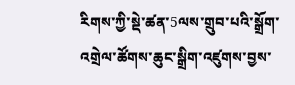རིགས་ཀྱི་སྡེ་ཚན་5ལས་གྲུབ་པའི་སྒྲོག་འགྲེལ་ཚོགས་ཆུང་སྒྲིག་འཛུགས་བྱས་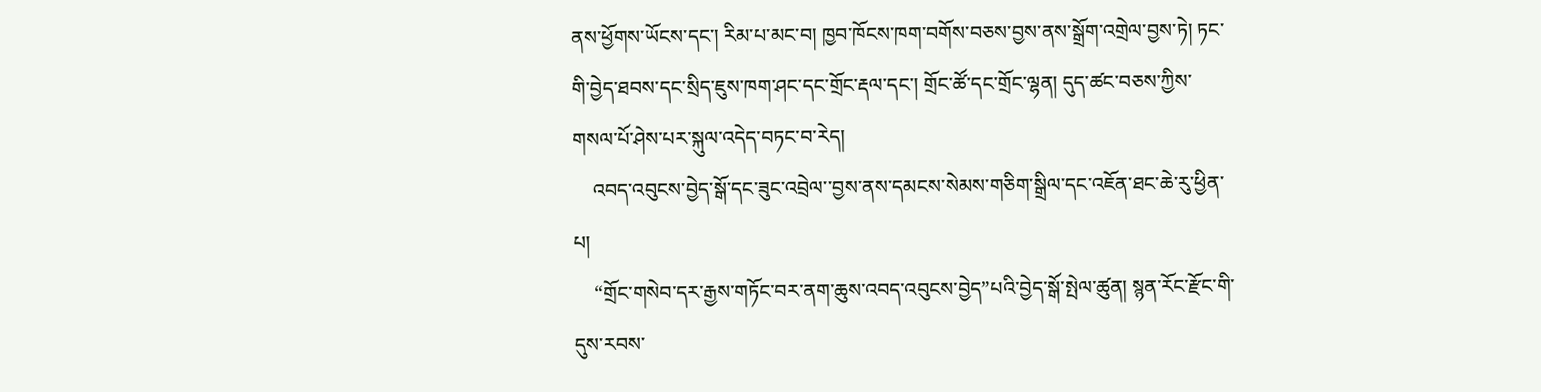ནས་ཕྱོགས་ཡོངས་དང་། རིམ་པ་མང་བ། ཁྱབ་ཁོངས་ཁག་བགོས་བཅས་བྱས་ནས་སྒྲོག་འགྲེལ་བྱས་ཏེ། ཏང་གི་བྱེད་ཐབས་དང་སྲིད་ཇུས་ཁག་ཤང་དང་གྲོང་རྡལ་དང་། གྲོང་ཚོ་དང་གྲོང་ལྷན། དུད་ཚང་བཅས་ཀྱིས་གསལ་པོ་ཤེས་པར་སྐུལ་འདེད་བཏང་བ་རེད།
    འབད་འབུངས་བྱེད་སྒོ་དང་ཟུང་འབྲེལ་་བྱས་ནས་དམངས་སེམས་གཅིག་སྒྲིལ་དང་འཇོན་ཐང་ཆེ་རུ་ཕྱིན་པ།
    “གྲོང་གསེབ་དར་རྒྱས་གཏོང་བར་ནག་ཆུས་འབད་འབུངས་བྱེད”པའི་བྱེད་སྒོ་སྤེལ་ཚུན། སྙན་རོང་རྫོང་གི་དུས་རབས་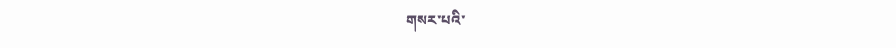གསར་པའི་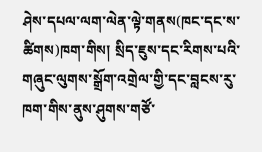ཤེས་དཔལ་ལག་ལེན་ལྟེ་གནས(ཁང་དང་ས་ཚིགས)ཁག་གིས། སྲིད་ཇུས་དང་རིགས་པའི་གཞུང་ལུགས་སྒྲོག་འགྲེལ་གྱི་དང་བླངས་རུ་ཁག་གིས་ནུས་ཤུགས་གཙོ་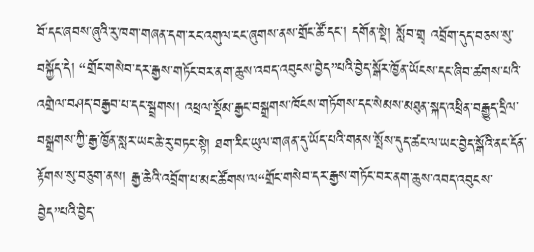བོ་དང་ཞབས་ཞུའི་རུ་ཁག་གཞན་དག་རང་འགུལ་ངང་ཞུགས་ནས་གྲོང་ཚོ་དང་། དགོན་སྡེ། སློབ་གྲྭ འབྲོག་དུད་བཅས་སུ་བསྐྱོད་དེ། “གྲོང་གསེབ་དར་རྒྱས་གཏོང་བར་ནག་ཆུས་འབད་འབུངས་བྱེད”པའི་བྱེད་སྒོར་ཁྱོན་ཡོངས་དང་ཞིབ་ཚགས་པའི་འགྲེལ་བཤད་བརྒྱབ་པ་དང་སྦྲགས། འཕྲལ་སྡོམ་རྒྱང་བསྒྲགས་ཁོངས་གཏོགས་དང་སེམས་མཐུན་སྐད་འཕྲིན་བརྒྱུད་དྲིལ་བསྒྲགས་ཀྱི་རྒྱ་ཁྱོན་སླར་ཡང་ཆེ་རུ་བཏང་སྟེ། ཐག་རིང་ཡུལ་གཞན་དུ་ཡོད་པའི་གནས་སྤོས་དུད་ཚང་ལ་ཡང་བྱེད་སྒོའི་ནང་དོན་རྟོགས་སུ་བཅུག་ནས། རྒྱ་ཆེའི་འབྲོག་པ་མང་ཚོགས་ལ“གྲོང་གསེབ་དར་རྒྱས་གཏོང་བར་ནག་ཆུས་འབད་འབུངས་བྱེད”པའི་བྱེད་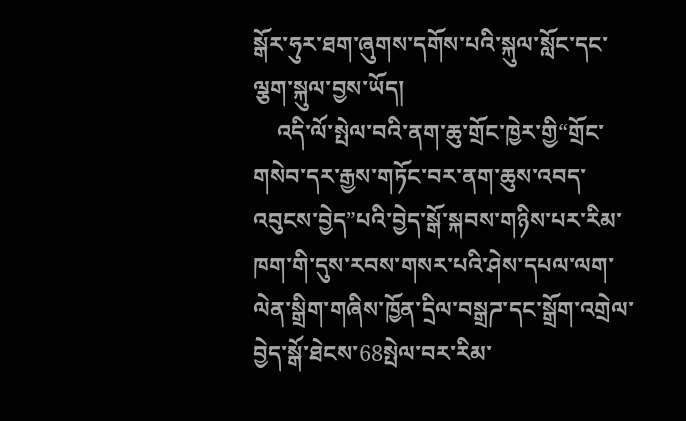སྒོར་ཧུར་ཐག་ཞུགས་དགོས་པའི་སྐུལ་སློང་དང་ལྕག་སྐུལ་བྱས་ཡོད།
    འདི་ལོ་སྤེལ་བའི་ནག་ཆུ་གྲོང་ཁྱེར་གྱི“གྲོང་གསེབ་དར་རྒྱས་གཏོང་བར་ནག་ཆུས་འབད་འབུངས་བྱེད”པའི་བྱེད་སྒོ་སྐབས་གཉིས་པར་རིམ་ཁག་གི་དུས་རབས་གསར་པའི་ཤེས་དཔལ་ལག་ལེན་སྒྲིག་གཞིས་ཁྱོན་དྲིལ་བསྒྲཌ་དང་སྒྲོག་འགྲེལ་བྱེད་སྒོ་ཐེངས་68སྤེལ་བར་རིམ་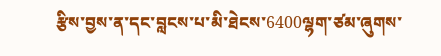རྩིས་བྱས་ན་དང་བླངས་པ་མི་ཐེངས་6400ལྷག་ཙམ་ཞུགས་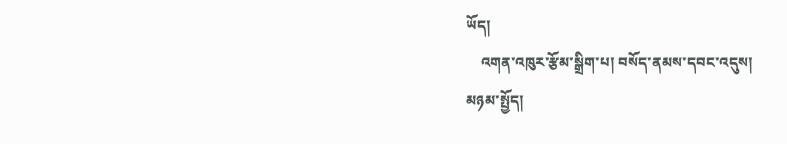ཡོད།
    འགན་འཁུར་རྩོམ་སྒྲིག་པ། བསོད་ནམས་དབང་འདུས།
མཉམ་སྤྱོད།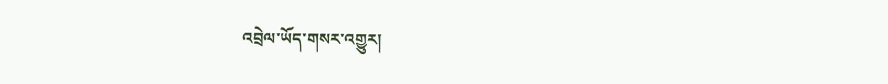འབྲེལ་ཡོད་གསར་འགྱུར།